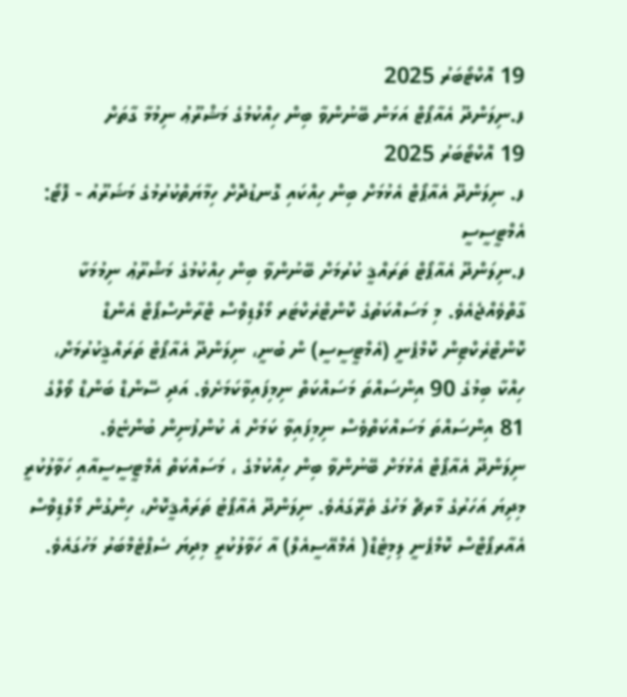19 އޮކްޓޯބަރު 2025
ފ.ނިލަންދޫ އެއާޕޯޓް އަޅަން ބޭނުންވާ ބިން ހިއްކުމުގެ މަޝްރޫޢު ނިމުމާ ގާތަށް
19 އޮކްޓޯބަރު 2025
ފ. ނިލަންދޫ އެއާޕޯޓް އެޅުމަށް ބިން ހިއްކައި ގޮނޑުދޮށް ހިމާޔަތްކުރުމުގެ މަޝަރޫއު - ފޮޓޯ: އެމްޓީސީސީ
ފ.ނިލަންދޫ އެއާޕޯޓް ތަރައްޤީ ކުރުމަށް ބޭނުންވާ ބިން ހިއްކުމުގެ މަޝްރޫޢު ނިމުމަކާ ގާތްވެއްޖެއެވެ. މި މަސައްކަތުގެ ކޮންޓްރެކްޓަރ މޯލްޑިވްސް ޓްރާންސްޕޯޓް އެންޑް ކޮންޓްރެކްޓިން ކޮމްޕެނީ (އެމްޓީސީސީ) ން ބުނީ، ނިލަންދޫ އެއާޕޯޓް ތަރައްޤީކުރުމަށް، ހިއްކާ ބިމުގެ 90 އިންސައްތަ މަސައްކަތް ނިމިފައިވާކަމަށެވެ. އަދި ސޭންޑް ބަންޑް ވޯލްގެ 81 އިންސައްތަ މަސައްކަތްވެސް ނިމިފައިވާ ކަމަށް އެ ކުންފުނިން ބުންޏެވެ.
ނިލަންދޫ އެއާޕޯޓް އެޅުމަށް ބޭނުންވާ ބިން ހިއްކުމުގެ ، މަސައްކަތް އެމްޓީސީސީއާއި ހަވާލުކުރީ މިދިޔަ އަހަރުގެ މާރޗް މަހުގެ ތެރޭގައެވެ. ނިލަންދޫ އެއާޕޯޓު ތަރައްޤީކޮށް، ހިންގުން މޯލްޑިވްސް އެއާރޕޯޓްސް ކޮމްޕެނީ ލިމިޓެޑް( އެމްއޭސީއެލް) އާ ހަވާލުކުރީ މިދިޔަ ސެޕްޓެމްބަރު މަހުގައެވެ.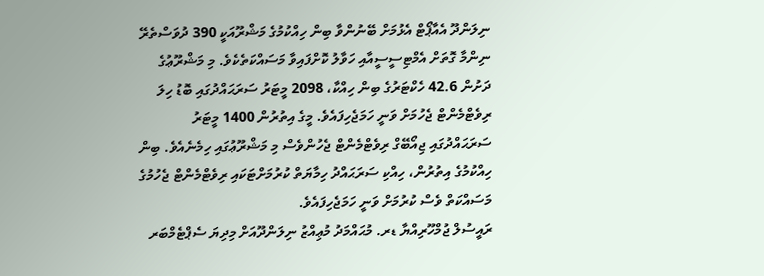ނިލަންދޫ އެއާޕޯޓް އެޅުމަށް ބޭނުންވާ ބިން ހިއްކުމުގެ މަޝްރޫއަކީ 390 ދުވަސްތެރޭ ނިންމާ ގޮތަށް އެމްޓިސީސީއާއި ހަވާލު ކޮށްފައިވާ މަސައްކަތެކެވެ. މި މަޝްރޫޢުގެ ދަށުން 42.6 ހެކްޓަރުގެ ބިން ހިއްކާ، 2098 މީޓަރު ސަރަޙައްދުގައި ބޮޑު ހިލަ ރިވެޓްމެންޓް ޖެހުމަށް ވަނީ ހަމަޖެހިފައެވެ. މީގެ އިތުރުން 1400 މީޓަރު ސަރަޙައްދުގައި ޖިއޯބޭގް ރިވެޓްމެންޓް ޖެހުންވެސް މި މަޝްރޫޢުގައި ހިމެނެއެވެ. ބިން ހިއްކުމުގެ އިތުރުން، ހިއްކި ސަރަޙައްދު ހިމާޔަތް ކުރުމަށްޓަކައި ރިވެޓްމެންޓް ޖެހުމުގެ މަސައްކަތް ވެސް ކުރުމަށް ވަނީ ހަމަޖެހިފައެވެ.
ރައީސުލް ޖުމްހޫރިއްޔާ ޑރ. މުޙައްމަދު މުޢިއްޒު ނިލަންދޫއަށް މިދިޔަ ސެޕްޓެމްބަރ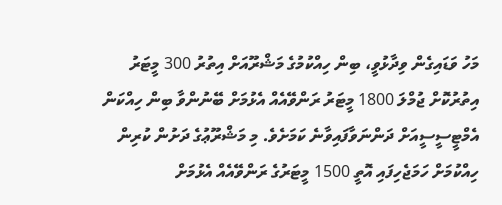މަހު ވަޑައިގެން ވިދާޅުވީ، ބިން ހިއްކުމުގެ މަޝްރޫއަށް އިތުރު 300 މީޓަރު އިތުރުކޮށް ޖުމްލަ 1800 މީޓަރު ރަންވޭއެއް އެޅުމަށް ބޭނުންވާ ބިން ހިއްކަން އެމްޓީސީސީއަށް ދަންނަވާފައިވާނެ ކަމަށެވެ. މި މަޝްރޫޢުގެ ދަށުން ކުރިން ހިއްކުމަށް ހަމަޖެހިފައި އޮތީ 1500 މީޓަރުގެ ރަންވޭއެއް އެޅުމަށް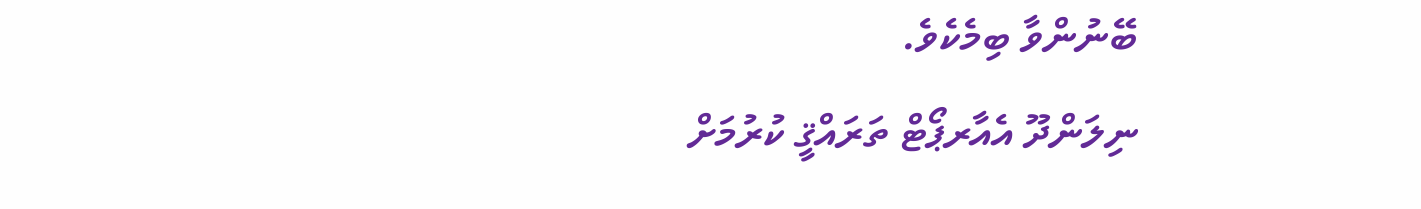ބޭނުންވާ ބިމެކެވެ.
ނިލަންދޫ އެއާރޕޯޓް ތަރައްޤީ ކުރުމަށް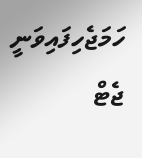ހަމަޖެހިފައިވަނީ ޖެޓް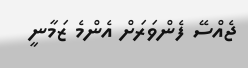ޖެއްސޭ ފެންވަރަށް އެންމެ ޒަމާނީ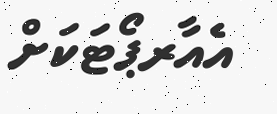އެއާރޕޯޓަކަށް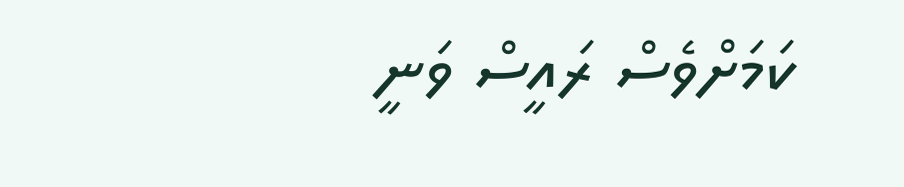ކަމަށްވެސް ރައީސް ވަނީ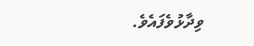ވިދާޅުވެފައެވެ.